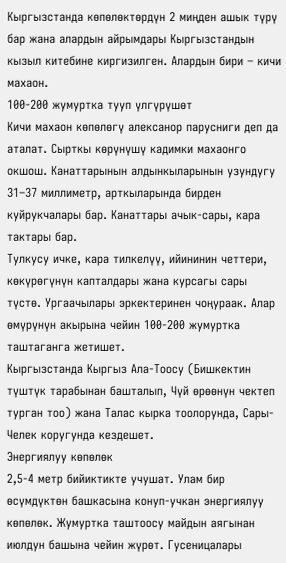Кыргызстанда көпөлөктөрдүн 2 миңден ашык түрү бар жана алардын айрымдары Кыргызстандын кызыл китебине киргизилген. Алардын бири – кичи махаон.
100-200 жумуртка тууп үлгүрүшөт
Кичи махаон көпөлөгү алексанор парусниги деп да аталат. Сырткы көрүнүшү кадимки махаонго окшош. Канаттарынын алдынкыларынын узундугу 31–37 миллиметр, арткыларында бирден куйрукчалары бар. Канаттары ачык-сары, кара тактары бар.
Тулкусу ичке, кара тилкелүү, ийининин четтери, көкүрөгүнүн капталдары жана курсагы сары түстө. Ургаачылары эркектеринен чоңураак. Алар өмүрүнүн акырына чейин 100-200 жумуртка таштаганга жетишет.
Кыргызстанда Кыргыз Ала-Тоосу (Бишкектин түштүк тарабынан башталып, Чүй өрөөнүн чектеп турган тоо) жана Талас кырка тоолорунда, Сары-Челек коругунда кездешет.
Энергиялуу көпөлөк
2,5-4 метр бийиктикте учушат. Улам бир өсүмдүктөн башкасына конуп-учкан энергиялуу көпөлөк. Жумуртка таштоосу майдын аягынан июлдун башына чейин жүрөт. Гусеницалары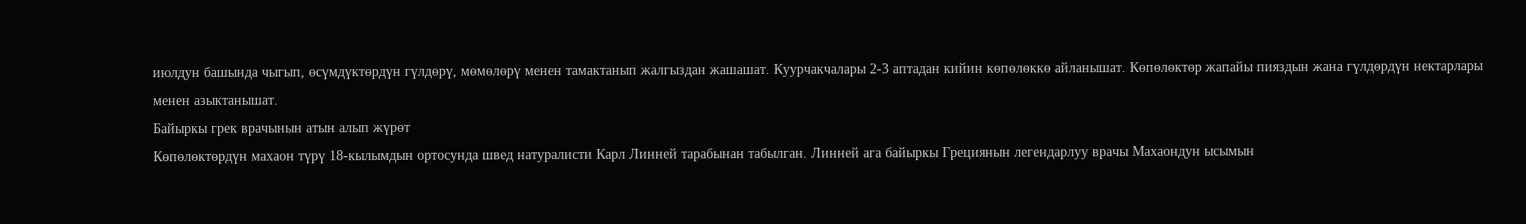июлдун башында чыгып, өсүмдүктөрдүн гүлдөрү, мөмөлөрү менен тамактанып жалгыздан жашашат. Куурчакчалары 2-3 аптадан кийин көпөлөккө айланышат. Көпөлөктөр жапайы пияздын жана гүлдөрдүн нектарлары менен азыктанышат.
Байыркы грек врачынын атын алып жүрөт
Көпөлөктөрдүн махаон түрү 18-кылымдын ортосунда швед натуралисти Карл Линней тарабынан табылган. Линней ага байыркы Грециянын легендарлуу врачы Махаондун ысымын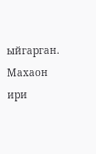ыйгарган.
Махаон ири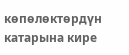көпөлөктөрдүн катарына кире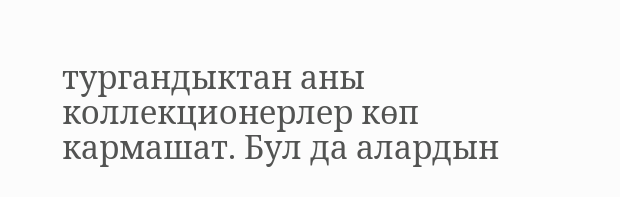тургандыктан аны коллекционерлер көп кармашат. Бул да алардын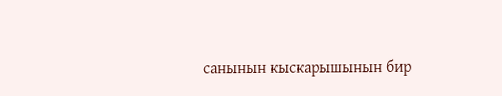санынын кыскарышынын бир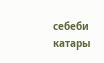себеби катары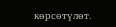көрсөтүлөт.